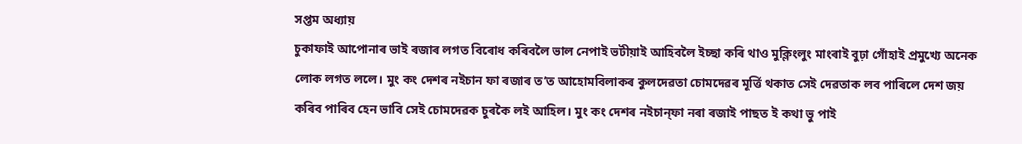সপ্তম অধ্যায়
চুকাফাই আপোনাৰ ভাই ৰজাৰ লগত বিৰোধ কৰিবলৈ ভাল নেপাই ভটীয়াই আহিবলৈ ইচ্ছা কৰি থাও মুক্লিংলুং মাংৰাই বুঢ়া গোঁহাই প্ৰমুখ্যে অনেক লোক লগত ললে। মুং কং দেশৰ নইচান ফা ৰজাৰ ত’ত আহোমবিলাকৰ কুলদেৱতা চোমদেৱৰ মূৰ্ত্তি থকাত সেই দেৱতাক লব পাৰিলে দেশ জয় কৰিব পাৰিব হেন ভাবি সেই চোমদেৱক চুৰকৈ লই আহিল। মুং কং দেশৰ নইচান্ফা নৰা ৰজাই পাছত ই কথা ভু পাই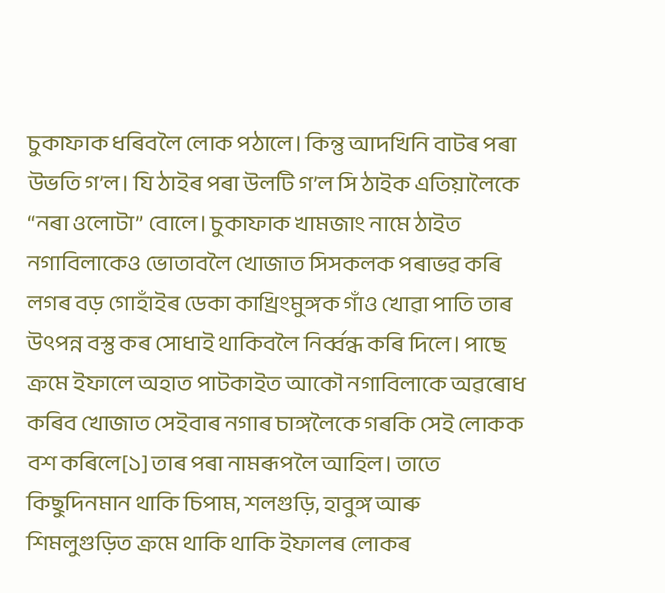চুকাফাক ধৰিবলৈ লোক পঠালে। কিন্তু আদখিনি বাটৰ পৰা উভতি গ’ল। যি ঠাইৰ পৰা উলটি গ’ল সি ঠাইক এতিয়ালৈকে “নৰা ওলোটা” বোলে। চুকাফাক খামজাং নামে ঠাইত নগাবিলাকেও ভোতাবলৈ খোজাত সিসকলক পৰাভৱ কৰি লগৰ বড় গোহাঁইৰ ডেকা কাখ্ৰিংমুঙ্গক গাঁও খোৱা পাতি তাৰ উৎপন্ন বস্তু কৰ সোধাই থাকিবলৈ নিৰ্ব্বন্ধ কৰি দিলে। পাছে ক্ৰমে ইফালে অহাত পাটকাইত আকৌ নগাবিলাকে অৱৰোধ কৰিব খোজাত সেইবাৰ নগাৰ চাঙ্গলৈকে গৰকি সেই লোকক বশ কৰিলে[১] তাৰ পৰা নামৰূপলৈ আহিল। তাতে কিছুদিনমান থাকি চিপাম, শলগুড়ি, হাবুঙ্গ আৰু শিমলুগুড়িত ক্ৰমে থাকি থাকি ইফালৰ লোকৰ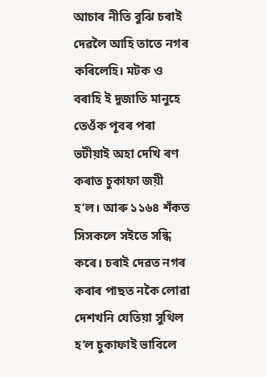আচাৰ নীতি বুঝি চৰাই দেৱলৈ আহি তাতে নগৰ কৰিলেহি। মটক ও বৰাহি ই দুজাতি মানুহে তেওঁক পূবৰ পৰা ভটীয়াই অহা দেখি ৰণ কৰাত চুকাফা জয়ী হ’ল। আৰু ১১৬৪ শঁকত সিসকলে সইতে সন্ধি কৰে। চৰাই দেৱত নগৰ কৰাৰ পাছত নকৈ লোৱা দেশখনি যেতিয়া সুথিল হ’ল চুকাফাই ভাবিলে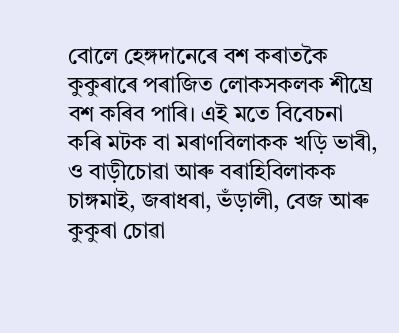বোলে হেঙ্গদানেৰে বশ কৰাতকৈ কুকুৰাৰে পৰাজিত লোকসকলক শীঘ্ৰে বশ কৰিব পাৰি। এই মতে বিবেচনা কৰি মটক বা মৰাণবিলাকক খড়ি ভাৰী, ও বাড়ীচোৱা আৰু বৰাহিবিলাকক চাঙ্গমাই, জৰাধৰা, ভঁড়ালী, বেজ আৰু কুকুৰা চোৱা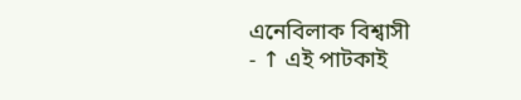এনেবিলাক বিশ্বাসী
- ↑ এই পাটকাই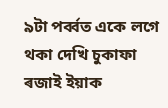৯টা পৰ্ব্বত একে লগে থকা দেখি চুকাফা ৰজাই ইয়াক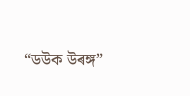“ডউক উৰঙ্গ”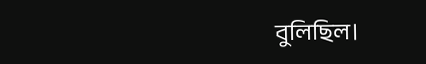বুলিছিল।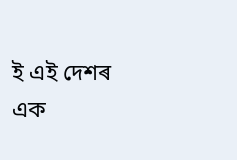ই এই দেশৰ এক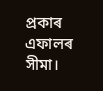প্ৰকাৰ এফালৰ সীমা।